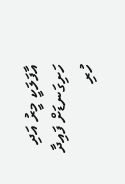އާފަލަކީ މީރު އަދި ހަށިގަނޑަށް ފައިދާ ހުރި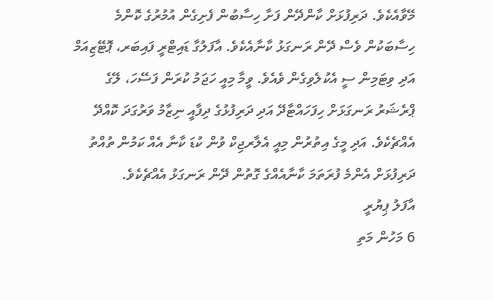މޭވާއެކެވެ. ދަރިފުޅަށް ކާންދޭން ފަށާ ހިސާބުން ފެށިގެން އުމުރުގެ ކޮންމެ ހިސާބަކުން ވެސް ދޭން ރަނގަޅު ކާނާއެކެވެ. އާފަލުގާ ޑައިޓްރީ ފައިބަރ، ޕޮޓޭޒިއަމް އަދި ވިޓަމިން ސީ އެކުލެވިގެން ވެއެވެ. ވީމާ މިއީ ހަޖަމު ކުރަން ފަސޭހަ، ލޭގެ ޕްރެޝަރު ރަނގަޅަށް ހިފަހައްޓާދޭ އަދި ދަރިފުޅުގެ ދިފާއީ ނިޒާމު ވަރުގަދަ ކޮއްދޭ އެއްޗެކެވެ. އަދި މީގެ އިތުރުން މިއީ އެލާރޖިކް ވުން ކުޑަ ކާނާ އެއް ކަމުން ތުއްތު ދަރިފުޅަށް އެންމެ ފުރަތަމަ ކާނާއެއްގެ ގޮތުން ދޭން ރަނގަޅު އެއްޗެކެވެ.
އާފަލު ޕިޔުރީ
6 މަހުން މަތި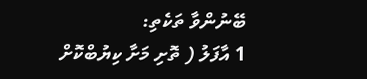ބޭނުންވާ ތަކެތި:
1 އާފަލު ( ތޮށި މަށާ ކިޔުބްކޮށް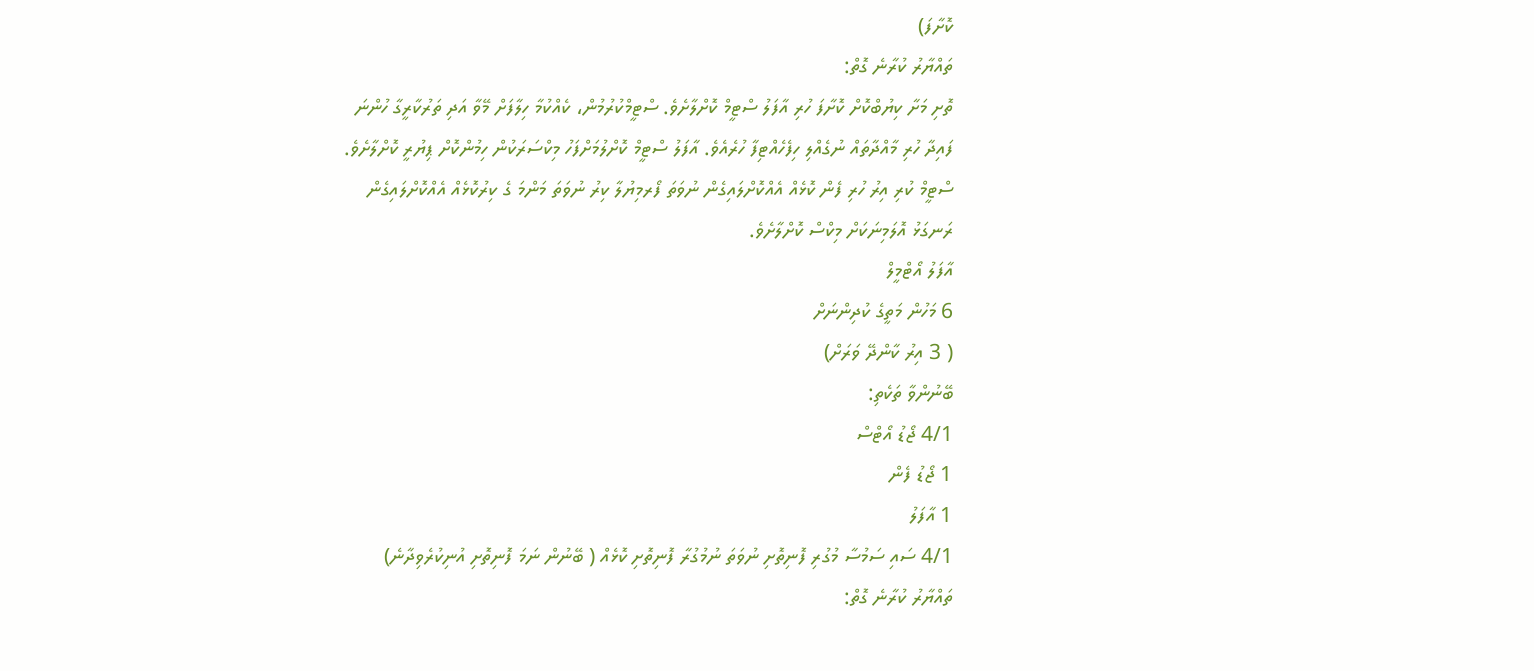ކޮށާފަ)
ތައްޔާރު ކުރާނެ ގޮތް:
ތޮށި މަށާ ކިޔުބްކޮށް ކޮށާފަ ހުރި އާފަލު ސްޓީމް ކޮށްލާށެވެ. ސްޓީމްކުރުމުން، ކެއްކުމާ ހިލާފަށް މޭވާ އަދި ތަރުކާރީގާ ހުންނަ ފައިދާ ހުރި މާއްދާތައް ނުގެއްލި ހިފެހެއްޓިފާ ހުރެއެވެ. އާފަލު ސްޓީމް ކޮށްލުމަށްފަހު މިކްސަރަކުން ހިމުންކޮށް ޕިޔުރީ ކޮށްލާށެވެ. ސްޓީމް ކުރި އިރު ހުރި ފެން ކޮޅެއް އެއްކޮށްލައިގެން ނުވަތަ ފޯރމިޔުލާ ކިރު ނުވަތަ މަންމަ ގެ ކިރުކޮޅެއް އެއްކޮށްލައިގެން ރަނގަޅު އޮލަމިނަކަށް މިކްސް ކޮށްލާށެވެ.
އާފަލު އޯޓްމީލް
6 މަހުން މަތީގެ ކުދިންނަށް
( 3 އިރު ކާންދޭ ވަރަށް)
ބޭނުންވާ ތަކެތި:
4/1 ޖޯޑު އޯޓްސް
1 ޖޯޑު ފެން
1 އާފަލު
4/1 ސައި ސަމުސާ މުގުރި ފޮނިތޮށި ނުވަތަ ނުމުގުރާ ފޮނިތޮށި ކޮޅެއް ( ބޭނުން ނަމަ ފޮނިތޮށި އުނިކުރެވިދާނެ)
ތައްޔާރު ކުރާނެ ގޮތް: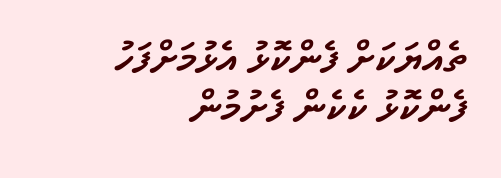ތެއްޔަކަށް ފެންކޮޅު އެޅުމަށްފަހު ފެންކޮޅު ކެކެން ފެށުމުން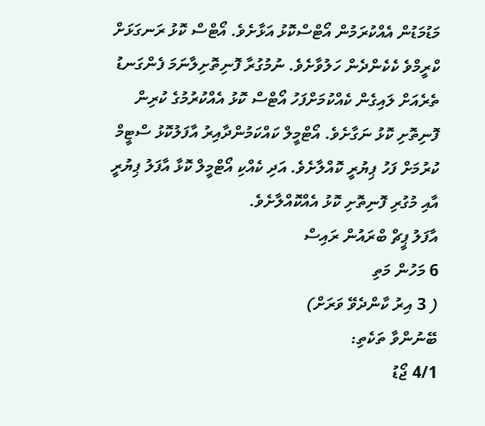މަޑުމަޑުން އެއްކުރަމުން އޯޓްސްކޮޅު އަޅާށެވެ. އޯޓްސް ކޮޅު ރަނގަޅަށް ކްރީމްވެ ކެކެންދެން ހަލުވާށެވެ. ނުމުގުރާ ފޮނިތޮށިލާނަމަ ފެންގަނޑު ތެރެއަށް ލައިގެން ކެއްކުމަށްފަހު އޯޓްސް ކޮޅު އެއްކުރުމުގެ ކުރިން ފޮނިތޮށި ކޮޅު ނަގާށެވެ. އޯޓްމީލް ކައްކަމުންދާއިރު އާފަލުކޮޅު ސްޓީމް ކުރުމަށް ފަހު ޕިޔުރީ ކޮއްލާށެވެ. އަދި ކެއްކި އޯޓްމީލް ކޮޅާ އާފަލު ޕިޔުރީ އާއި މުގުރި ފޮނިތޮށި ކޮޅު އެއްކޮއްލާށެވެ.
އާފަލު ޕީޗް ބްރައުން ރައިސް
6 މަހުން މަތި
( 3 އިރު ކާންދެވޭ ވަރަށް)
ބޭނުންވާ ތަކެތި:
4/1 ޖޯޑު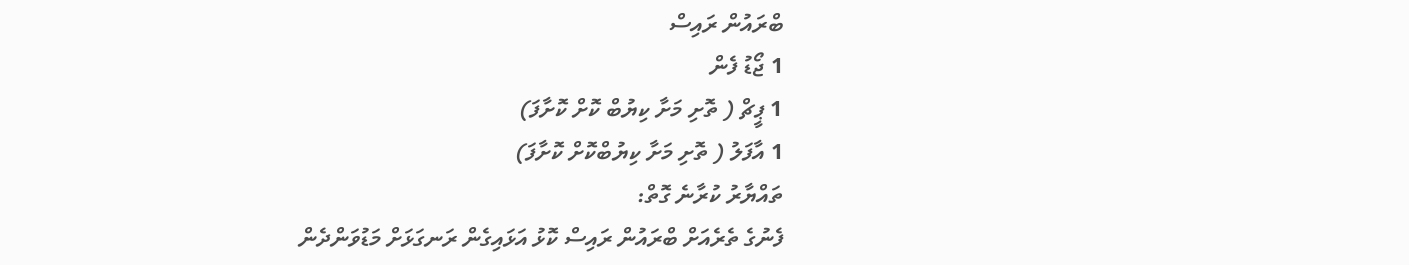ބްރައުން ރައިސް
1 ޖޯޑު ފެން
1 ޕީޗް ( ތޮށި މަށާ ކިޔުބް ކޮށް ކޮށާފަ)
1 އާފަލު ( ތޮށި މަށާ ކިޔުބްކޮށް ކޮށާފަ)
ތައްޔާރު ކުރާނެ ގޮތް:
ފެނުގެ ތެރެއަށް ބްރައުން ރައިސް ކޮޅު އަޅައިގެން ރަނގަޅަށް މަޑުވަންދެން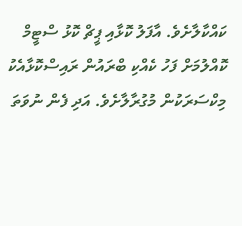ކައްކާލާށެވެ. އާފަލު ކޮޅާއި ޕީޗް ކޮޅު ސްޓީމް ކޮއްލުމަށް ފަހު ކެއްކި ބްރައުން ރައިސްކޮޅާއެކު މިކްސަރަކުން މުގުރާލާށެވެ. އަދި ފެން ނުވަތަ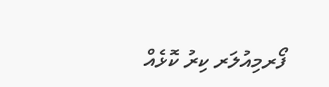ފޯރމިއުލަރ ކިރު ކޮޅެއް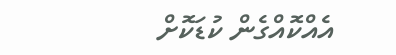އެއްކޮއްގެން ކުޑަކޮށް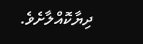ދިޔާކޮއްލާށެވެ.